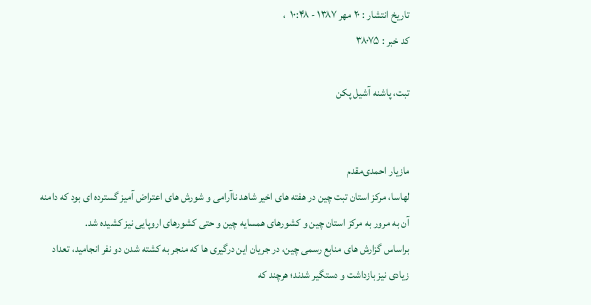تاریخ انتشار : ۲۰ مهر ۱۳۸۷ - ۱۰:۴۸  ،
کد خبر : ۳۸۰۷۵

تبت، پاشنه آشیل پکن


مازیار احمدى‌مقدم
لهاسا، مرکز استان تبت چین در هفته هاى اخیر شاهد ناآرامى و شورش هاى اعتراض آمیز گسترده اى بود که دامنه آن به مرور به مرکز استان چین و کشورهاى همسایه چین و حتى کشورهاى اروپایى نیز کشیده شد.
براساس گزارش هاى منابع رسمى چین، در جریان این درگیرى ها که منجر به کشته شدن دو نفر انجامید، تعداد زیادى نیز بازداشت و دستگیر شدند؛ هرچند که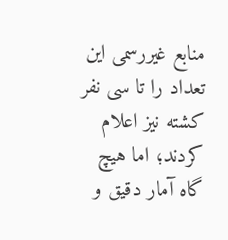منابع غیررسمى این تعداد را تا سى نفر کشته نیز اعلام کردند؛ اما هیچ گاه آمار دقیق و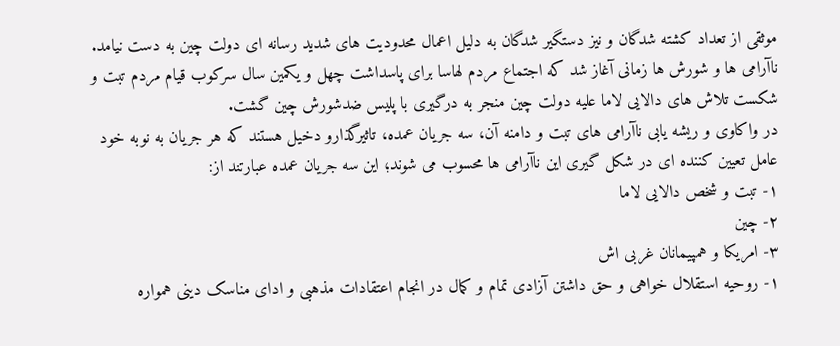موثقى از تعداد کشته شدگان و نیز دستگیر شدگان به دلیل اعمال محدودیت هاى شدید رسانه اى دولت چین به دست نیامد.
ناآرامى ها و شورش ها زمانى آغاز شد که اجتماع مردم لهاسا براى پاسداشت چهل و یکمین سال سرکوب قیام مردم تبت و شکست تلاش هاى دالایى لاما علیه دولت چین منجر به درگیرى با پلیس ضدشورش چین گشت.
در واکاوى و ریشه یابى ناآرامى هاى تبت و دامنه آن، سه جریان عمده، تاثیرگذارو دخیل هستند که هر جریان به نوبه خود عامل تعیین کننده اى در شکل گیرى این ناآرامى ها محسوب مى شوند؛ این سه جریان عمده عبارتند از:
۱- تبت و شخص دالایى لاما
۲- چین
۳- امریکا و همپیمانان غربى اش
۱- روحیه استقلال خواهى و حق داشتن آزادى تمام و کمال در انجام اعتقادات مذهبى و اداى مناسک دینى همواره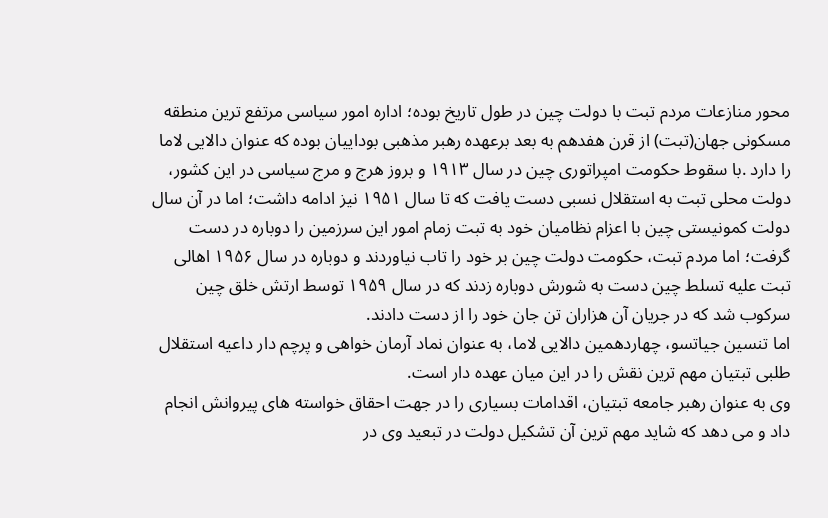محور منازعات مردم تبت با دولت چین در طول تاریخ بوده؛ اداره امور سیاسى مرتفع ترین منطقه مسکونى جهان(تبت) از قرن هفدهم به بعد برعهده رهبر مذهبى بوداییان بوده که عنوان دالایى لاما را دارد .با سقوط حکومت امپراتورى چین در سال ۱۹۱۳ و بروز هرج و مرج سیاسى در این کشور، دولت محلى تبت به استقلال نسبى دست یافت که تا سال ۱۹۵۱ نیز ادامه داشت؛ اما در آن سال دولت کمونیستى چین با اعزام نظامیان خود به تبت زمام امور این سرزمین را دوباره در دست گرفت؛ اما مردم تبت، حکومت دولت چین بر خود را تاب نیاوردند و دوباره در سال ۱۹۵۶ اهالى تبت علیه تسلط چین دست به شورش دوباره زدند که در سال ۱۹۵۹ توسط ارتش خلق چین سرکوب شد که در جریان آن هزاران تن جان خود را از دست دادند.
اما تنسین جیاتسو، چهاردهمین دالایى لاما، به عنوان نماد آرمان خواهى و پرچم دار داعیه استقلال طلبى تبتیان مهم ترین نقش را در این میان عهده دار است.
وى به عنوان رهبر جامعه تبتیان، اقدامات بسیارى را در جهت احقاق خواسته هاى پیروانش انجام داد و مى دهد که شاید مهم ترین آن تشکیل دولت در تبعید وى در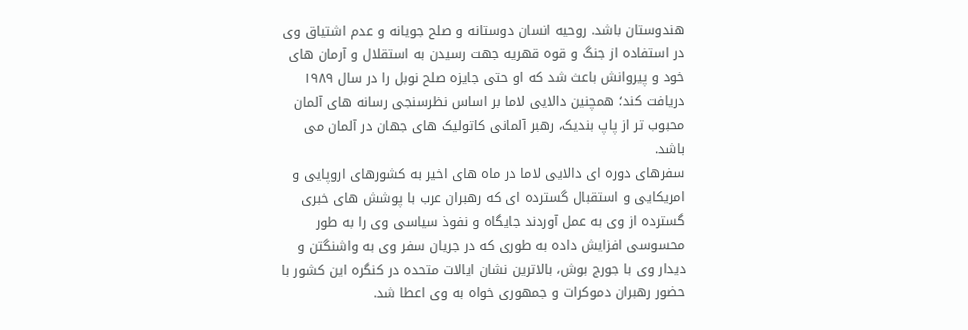هندوستان باشد. روحیه انسان دوستانه و صلح جویانه و عدم اشتیاق وى در استفاده از جنگ و قوه قهریه جهت رسیدن به استقلال و آرمان هاى خود و پیروانش باعث شد که او حتى جایزه صلح نوبل را در سال ۱۹۸۹ دریافت کند؛ همچنین دالایى لاما بر اساس نظرسنجى رسانه هاى آلمان محبوب تر از پاپ بندیک، رهبر آلمانى کاتولیک هاى جهان در آلمان مى باشد.
سفرهاى دوره اى دالایى لاما در ماه هاى اخیر به کشورهاى اروپایى و امریکایى و استقبال گسترده اى که رهبران عرب با پوشش هاى خبرى گسترده از وى به عمل آوردند جایگاه و نفوذ سیاسى وى را به طور محسوسى افزایش داده به طورى که در جریان سفر وى به واشنگتن و دیدار وى با جورج بوش، بالاترین نشان ایالات متحده در کنگره این کشور با حضور رهبران دموکرات و جمهورى خواه به وى اعطا شد.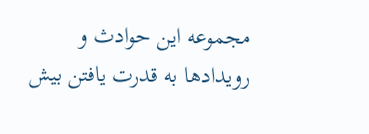مجموعه این حوادث و رویدادها به قدرت یافتن بیش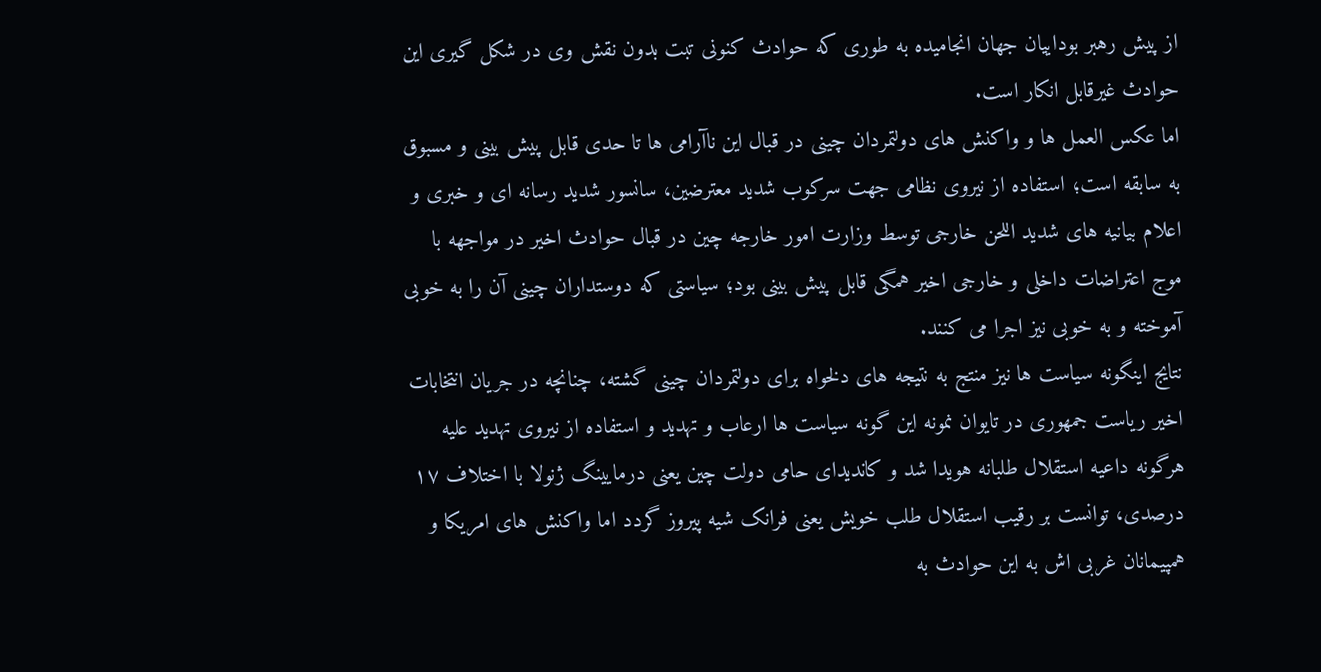از پیش رهبر بوداییان جهان انجامیده به طورى که حوادث کنونى تبت بدون نقش وى در شکل گیرى این حوادث غیرقابل انکار است.
اما عکس العمل ها و واکنش هاى دولتمردان چینى در قبال این ناآرامى ها تا حدى قابل پیش بینى و مسبوق به سابقه است؛ استفاده از نیروى نظامى جهت سرکوب شدید معترضین، سانسور شدید رسانه اى و خبرى و اعلام بیانیه هاى شدید اللحن خارجى توسط وزارت امور خارجه چین در قبال حوادث اخیر در مواجهه با موج اعتراضات داخلى و خارجى اخیر همگى قابل پیش بینى بود؛ سیاستى که دوستداران چینى آن را به خوبى آموخته و به خوبى نیز اجرا مى کنند.
نتایج اینگونه سیاست ها نیز منتج به نتیجه هاى دلخواه براى دولتمردان چینى گشته، چنانچه در جریان انتخابات اخیر ریاست جمهورى در تایوان نمونه این گونه سیاست ها ارعاب و تهدید و استفاده از نیروى تهدید علیه هرگونه داعیه استقلال طلبانه هویدا شد و کاندیداى حامى دولت چین یعنى درمایینگ ژنولا با اختلاف ۱۷ درصدى، توانست بر رقیب استقلال طلب خویش یعنى فرانک شیه پیروز گردد اما واکنش هاى امریکا و همپیمانان غربى اش به این حوادث به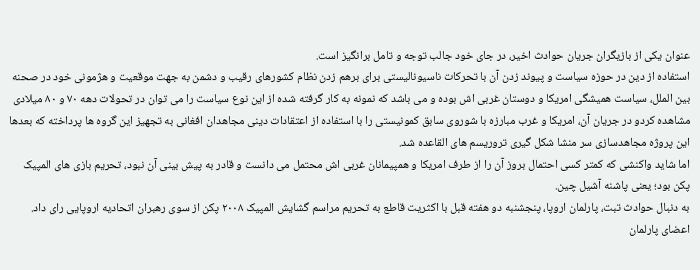عنوان یکى از بازیگران جریان حوادث اخیر، در جاى خود جالب توجه و تامل برانگیز است.
استفاده از دین در حوزه سیاست و پیوند زدن آن با تحرکات ناسیونالیستى براى برهم زدن نظام کشورهاى رقیب و دشمن به جهت موقعیت و هژمونى خود در صحنه بین الملل، سیاست همیشگى امریکا و دوستان غربى اش بوده و مى باشد که نمونه به کار گرفته شده از این نوع سیاست را مى توان در تحولات دهه ۷۰ و ۸۰ میلادى مشاهده کردو در جریان آن، امریکا و غرب مبارزه با شوروى سابق کمونیستى را با استفاده از اعتقادات دینى مجاهدان افغانى به تجهیز این گروه ها پرداخته که بعدها این پروژه مجاهدسازى سر منشا شکل گیرى تروریسم هاى القاعده شد.
اما شاید واکنشى که کمتر کسى احتمال بروز آن را از طرف امریکا و همپیمانان غربى اش محتمل مى دانست و قادر به پیش بینى آن نبود، تحریم بازى هاى المپیک پکن بود؛ یعنى پاشنه آشیل چین.
به دنبال حوادث تبت، پارلمان اروپا، پنجشنبه دو هفته قبل با اکثریت قاطع به تحریم مراسم گشایش المپیک ۲۰۰۸ پکن از سوى رهبران اتحادیه اروپایى راى داد. اعضاى پارلمان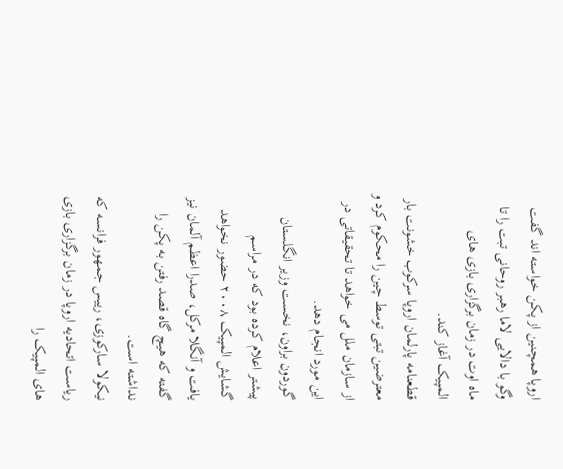اروپا همچنین از پکن خواسته اند گفت وگو با دالایى لاما رهبر روحانى تبت را تا ماه اوت در زمان برگزارى بازى هاى المپیک آغاز کند.
قطعنامه پارلمان اروپا سرکوب خشونت بار معترضین تبتى توسط چین را محکوم کرد و از سازمان ملل مى خواهد تا تحقیقاتى در این مورد انجام دهد.
گوردون براون، نخست وزیر انگلستان پیشتر اعلام کرده بود که در مراسم گشایش المپیک ۲۰۰۸ حضور نخواهد یافت و آنگلا مرکل، صدرا اعظم آلمان نیز گفته که هیچ گاه قصد رفتن به پکن را نداشته است.
نیکولا سارکوزى، رییس جمهور فرانسه که ریاست اتحادیه اروپا در زمان برگزارى بازى هاى المپیک را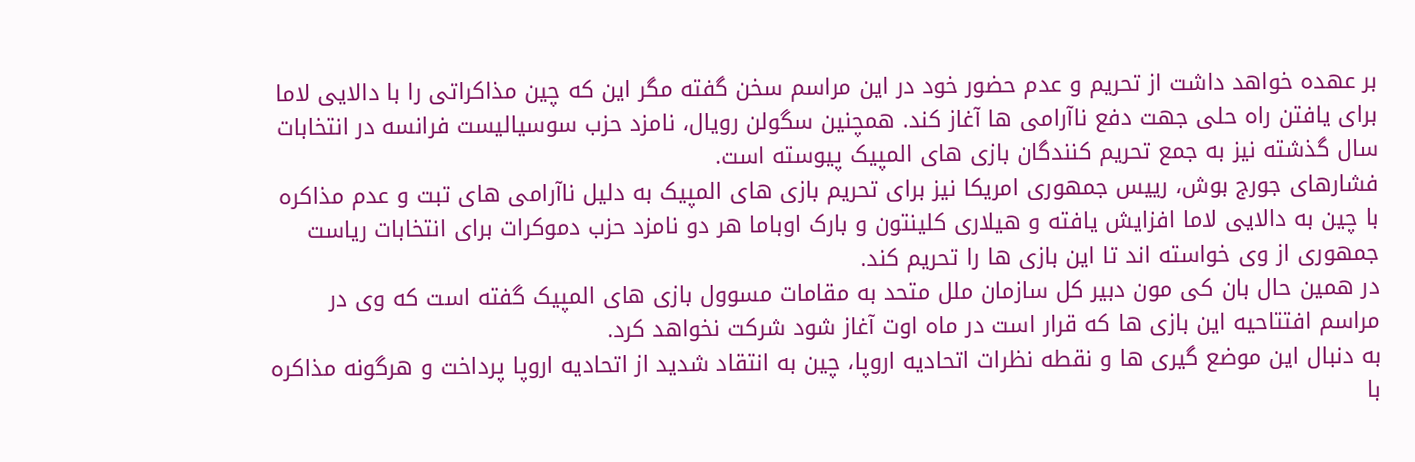بر عهده خواهد داشت از تحریم و عدم حضور خود در این مراسم سخن گفته مگر این که چین مذاکراتى را با دالایى لاما براى یافتن راه حلى جهت دفع ناآرامى ها آغاز کند. همچنین سگولن رویال، نامزد حزب سوسیالیست فرانسه در انتخابات سال گذشته نیز به جمع تحریم کنندگان بازى هاى المپیک پیوسته است.
فشارهاى جورج بوش، رییس جمهورى امریکا نیز براى تحریم بازى هاى المپیک به دلیل ناآرامى هاى تبت و عدم مذاکره با چین به دالایى لاما افزایش یافته و هیلارى کلینتون و بارک اوباما هر دو نامزد حزب دموکرات براى انتخابات ریاست جمهورى از وى خواسته اند تا این بازى ها را تحریم کند.
در همین حال بان کى مون دبیر کل سازمان ملل متحد به مقامات مسوول بازى هاى المپیک گفته است که وى در مراسم افتتاحیه این بازى ها که قرار است در ماه اوت آغاز شود شرکت نخواهد کرد.
به دنبال این موضع گیرى ها و نقطه نظرات اتحادیه اروپا، چین به انتقاد شدید از اتحادیه اروپا پرداخت و هرگونه مذاکره با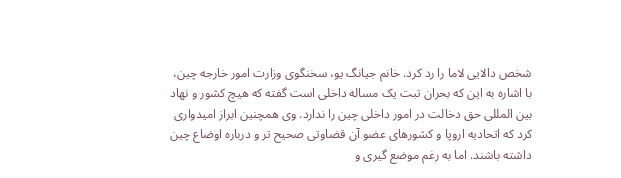شخص دالایى لاما را رد کرد. خانم جیانگ یو، سخنگوى وزارت امور خارجه چین، با اشاره به این که بحران تبت یک مساله داخلى است گفته که هیچ کشور و نهاد بین المللى حق دخالت در امور داخلى چین را ندارد. وى همچنین ابراز امیدوارى کرد که اتحادیه اروپا و کشورهاى عضو آن قضاوتى صحیح تر و درباره اوضاع چین داشته باشند. اما به رغم موضع گیرى و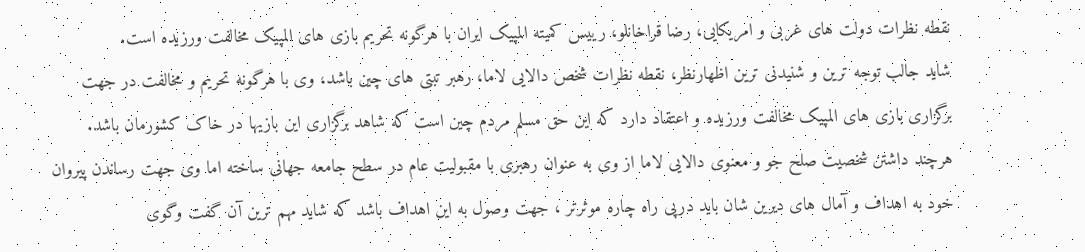نقطه نظرات دولت هاى غربى و امریکایى، رضا قراخانلو، رییس کمیته المپیک ایران با هرگونه تحریم بازى هاى المپیک مخالفت ورزیده است.
شاید جالب توجه ترین و شنیدنى ترین اظهارنظر، نقطه نظرات شخص دالایى لاما، رهبر تبتى هاى چین باشد، وى با هرگونه تحریم و مخالفت در جهت برگزارى بازى هاى المپیک مخالفت ورزیده و اعتقاد دارد که این حق مسلم مردم چین است که شاهد برگزارى این بازیها در خاک کشورمان باشد.
هرچند داشتن شخصیت صلح جو و معنوى دالایى لاما از وى به عنوان رهبرى با مقبولیت عام در سطح جامعه جهانى ساخته اما وى جهت رساندن پیروان خود به اهداف و آمال هاى دیرین شان باید درپى راه چاره موثرتر ، جهت وصول به این اهداف باشد که شاید مهم ترین آن گفت وگوى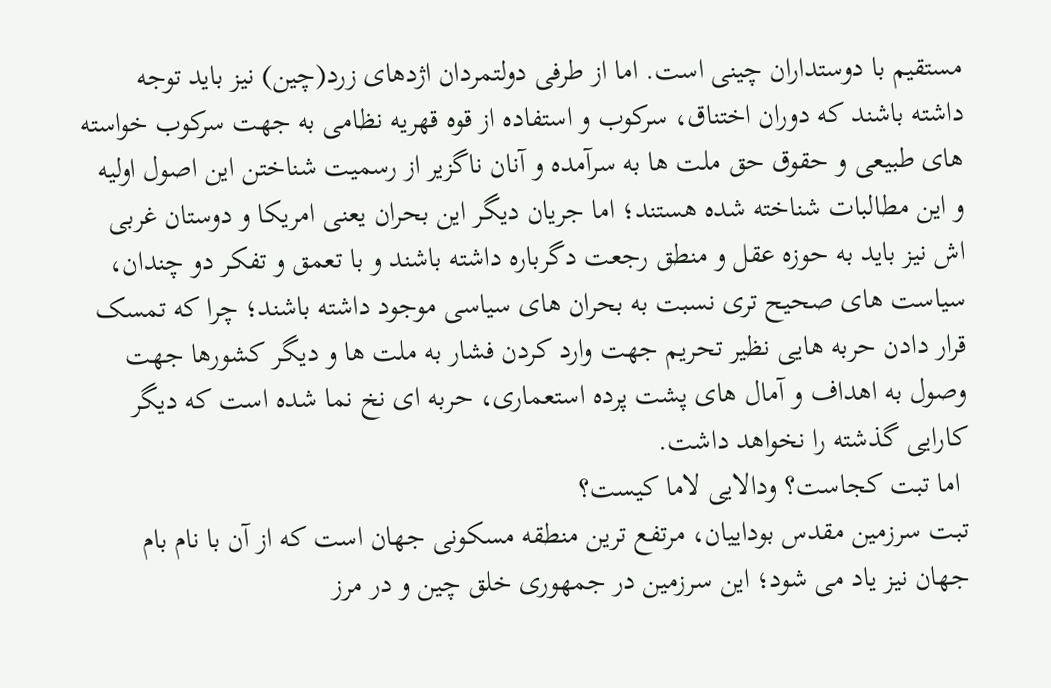مستقیم با دوستداران چینى است. اما از طرفى دولتمردان اژدهاى زرد(چین) نیز باید توجه داشته باشند که دوران اختناق، سرکوب و استفاده از قوه قهریه نظامى به جهت سرکوب خواسته هاى طبیعى و حقوق حق ملت ها به سرآمده و آنان ناگزیر از رسمیت شناختن این اصول اولیه و این مطالبات شناخته شده هستند؛ اما جریان دیگر این بحران یعنى امریکا و دوستان غربى اش نیز باید به حوزه عقل و منطق رجعت دگرباره داشته باشند و با تعمق و تفکر دو چندان، سیاست هاى صحیح ترى نسبت به بحران هاى سیاسى موجود داشته باشند؛ چرا که تمسک قرار دادن حربه هایى نظیر تحریم جهت وارد کردن فشار به ملت ها و دیگر کشورها جهت وصول به اهداف و آمال هاى پشت پرده استعمارى، حربه اى نخ نما شده است که دیگر کارایى گذشته را نخواهد داشت.
 اما تبت کجاست؟ ودالایى لاما کیست؟
تبت سرزمین مقدس بوداییان، مرتفع ترین منطقه مسکونى جهان است که از آن با نام بام جهان نیز یاد مى شود؛ این سرزمین در جمهورى خلق چین و در مرز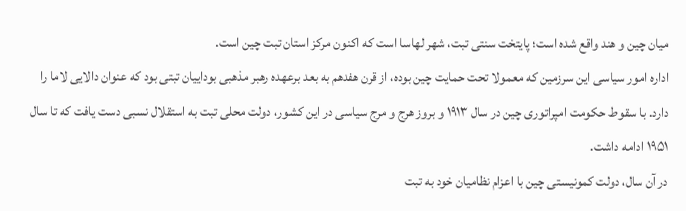میان چین و هند واقع شده است؛ پایتخت سنتى تبت، شهر لهاسا است که اکنون مرکز استان تبت چین است.
اداره امور سیاسى این سرزمین که معمولا تحت حمایت چین بوده، از قرن هفدهم به بعد برعهده رهبر مذهبى بوداییان تبتى بود که عنوان دالایى لاما را دارد. با سقوط حکومت امپراتورى چین در سال ۱۹۱۳ و بروز هرج و مرج سیاسى در این کشور، دولت محلى تبت به استقلال نسبى دست یافت که تا سال ۱۹۵۱ ادامه داشت.
در آن سال، دولت کمونیستى چین با اعزام نظامیان خود به تبت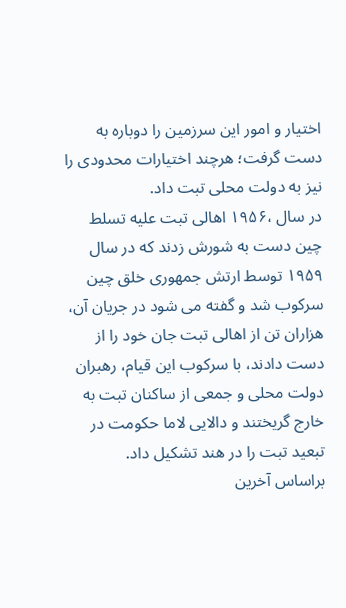اختیار و امور این سرزمین را دوباره به دست گرفت؛ هرچند اختیارات محدودى را نیز به دولت محلى تبت داد.
در سال ،۱۹۵۶ اهالى تبت علیه تسلط چین دست به شورش زدند که در سال ۱۹۵۹ توسط ارتش جمهورى خلق چین سرکوب شد و گفته مى شود در جریان آن، هزاران تن از اهالى تبت جان خود را از دست دادند، با سرکوب این قیام، رهبران دولت محلى و جمعى از ساکنان تبت به خارج گریختند و دالایى لاما حکومت در تبعید تبت را در هند تشکیل داد.
براساس آخرین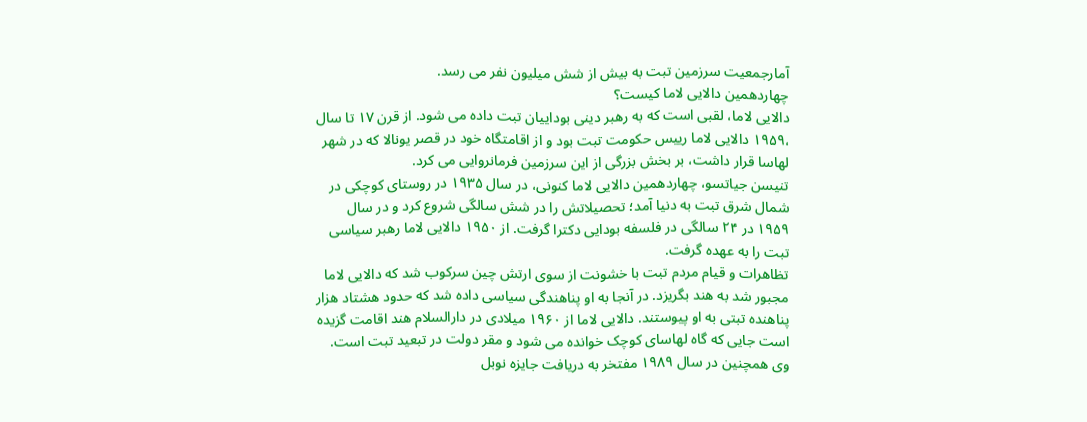آمارجمعیت سرزمین تبت به بیش از شش میلیون نفر مى رسد.
چهاردهمین دالایى لاما کیست؟
دالایى لاما، لقبى است که به رهبر دینى بوداییان تبت داده مى شود. از قرن ۱۷ تا سال ،۱۹۵۹ دالایى لاما رییس حکومت تبت بود و از اقامتگاه خود در قصر یونالا که در شهر لهاسا قرار داشت، بر بخش بزرگى از این سرزمین فرمانروایى مى کرد.
تنیسن جیاتسو، چهاردهمین دالایى لاما کنونى، در سال ۱۹۳۵ در روستاى کوچکى در شمال شرق تبت به دنیا آمد؛ تحصیلاتش را در شش سالگى شروع کرد و در سال ۱۹۵۹ در ۲۴ سالگى در فلسفه بودایى دکترا گرفت. از ۱۹۵۰ دالایى لاما رهبر سیاسى تبت را به عهده گرفت.
تظاهرات و قیام مردم تبت با خشونت از سوى ارتش چین سرکوب شد که دالایى لاما مجبور شد به هند بگریزد. در آنجا به او پناهندگى سیاسى داده شد که حدود هشتاد هزار پناهنده تبتى به او پیوستند. دالایى لاما از ۱۹۶۰ میلادى در دارالسلام هند اقامت گزیده است جایى که گاه لهاساى کوچک خوانده مى شود و مقر دولت در تبعید تبت است.
وى همچنین در سال ۱۹۸۹ مفتخر به دریافت جایزه نوبل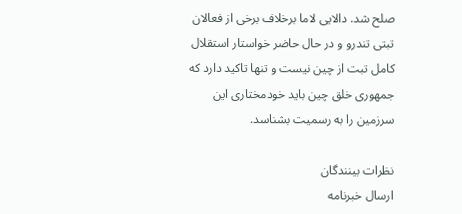صلح شد. دالایى لاما برخلاف برخى از فعالان تبتى تندرو و در حال حاضر خواستار استقلال کامل تبت از چین نیست و تنها تاکید دارد که جمهورى خلق چین باید خودمختارى این سرزمین را به رسمیت بشناسد.

نظرات بینندگان
ارسال خبرنامه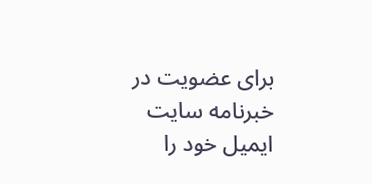برای عضویت در خبرنامه سایت ایمیل خود را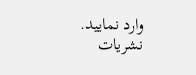وارد نمایید.
نشریات